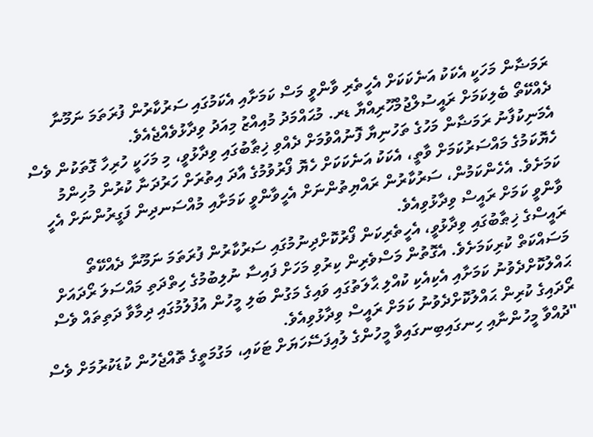ރަމަޟާން މަހަކީ އެކަކު އަނެކަކަށް އެހީތެރި ވާންވީ މަސް ކަމަށާއި އެކަމުގައި ސަރުކާރުން ފުރަތަމަ ނަމޫނާ ދެއްކޭތޯ ބެލިކަމަށް ރައީސުލްޖުމްހޫރިއްޔާ ޑރ. މުޙައްމަދު މުއިއްޒު މިއަދު ވިދާޅުވެއްޖެއެވެ.
އެމަނިކުފާނު ރަމަޟާން މަހުގެ ތަހުނިޔާ ފޮނުއްވުމަށް ދެއްވި ޚިޠާބުގައި ވިދާޅުވީ، މި މަހަކީ ހުރިހާ ގޮތަކުން ވެސް ހެޔޮކަމުގެ މައްސަރުކަމަށް ވާތީ، އެކަކު އަނެކަކަށް ހެޔޮ ފޯރުވުމުގެ އާދަ އިތުރަށް ހަރުދަނާ ކުރުން މުހިންމު ކަމަށެވެ. އެހެންކަމުން، ސަރުކާރުން ރައްޔިތުންނަށް އެހީވާންވީ ކަމަށާއި މުއްސަނދިން ފަގީރުންނަށް އެހީ ވާންވީ ކަމަށް ރައީސް ވިދާޅުވިއެވެ.
ރައީސްގެ ޚިޠާބުގައި ވިދާޅުވީ، އެހީތެރިކަން ފޯރުކޮށްދިނުމުގައި ސަރުކާރުން ފުރަތަމަ ނަމޫނާ ދެއްކޭތޯ މަސައްކަތް ކުރިކަމަށެވެ. އެގޮތުން މަސްވެރިން ކިރުވި މަހަށް ފައިސާ ނުލިބުމުގެ ހިތްދަތި މައްސަލަ ރޯދައަށް ޙައްލުކޮށްދެވުނު ކަމަށާއި އެކިއެކި ކުއްލި ޙާލަތުގައި ވައިގެ މަގުން ބަލި މީހުން އުފުލުމުގައި ދިމާވާ ދަތިތައް ވެސް ރޯދައިގެ ކުރިން ޙައްލުކޮށްދެވުނު ކަމަށް ރައީސް ވިދާޅުވިއެވެ.
"ދުއްވާ މީހުންނާއި ހިނގައިބިނގައިވާ މީހުންގެ ލުއިފަސޭހަޔަށް ޓަކައި، މަގުމަތީގެ ތޮއްޖެހުން ކުޑަކުރުމަށް ވެސް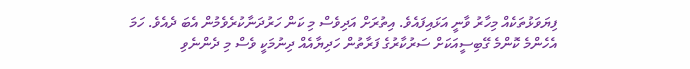ފިޔަވަޅުތަކެއް މިހާރު ވާނީ އަޅައިފައެވެ. އިތުރަށް އަދިވެސް މި ކަން ހަރުދަނާކުރެވެމުން އެބަ ދެއެވެ. ހަމަ އެހެންމެ ކޮންމެ ގޭބިސީއަކަށް ސަރުކާރުގެ ފަރާތުން ހަދިޔާއެއް ދިނުމަކީ ވެސް މި ދެންނެވި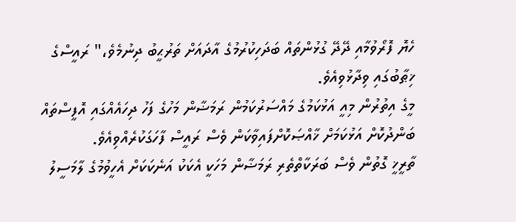ހެޔޮ ފޮރޯވުމާއި ދޭދޭ ގުޅުންތައް ބަދަހިކުރުމުގެ އާދައަށް ތަރުޙީބު ދިނުމެވެ،" ރައީސްގެ ޚިޠާބުގައި ވިދާޅުވިއެވެ.
މީގެ އިތުރުން މިއީ އަޅުކަމުގެ މައްސަރުކަމުން ރަމަޟާން މަހުގެ ފަހު ދިހައެއްގައި އޮފީސްތައް ބަންދުކޮށް އަޅުކަމަށް ޚާއްޞަކޮށްފައިވާކަން ވެސް ރައީސް ފާހަގަކުރެއްވިއެވެ.
ތާރީޚީ ގޮތުން ވެސް ބަރަކާތްތެރި ރަމަޟާން މަހަކީ އެކަކު އަނެކަކަށް އެހީވުމުގެ ލާމަސީލު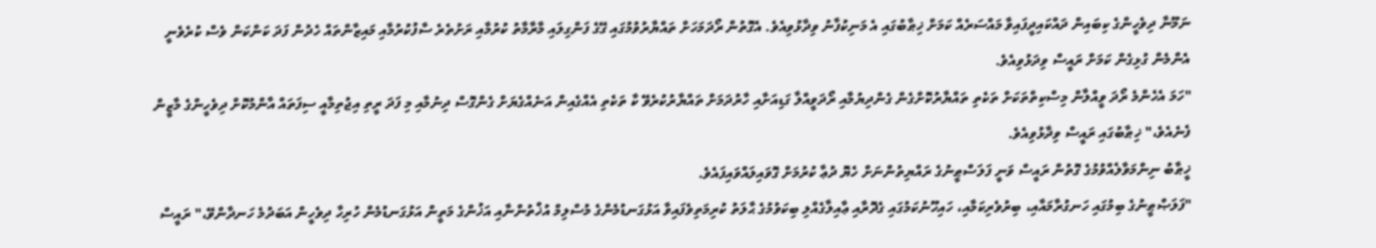ނަމޫނާ ދިވެހީންގެ ކިބައިން ދައްކައިދީފައިވާ މައްސަރެއް ކަމަށް ޚިޠާބުގައި އެ މަނިކުފާނު ވިދާޅުވިއެވެ. އެގޮތުން ރޯދަމަހަށް ތައްޔާރުވުމުގައި ގޭގެ ފަންގިލައި މާރާމާތު ކުރުމާއި ރަށުތެރެ ސާފުކުރުމާއި މައިޒާންތައް ހެދުން ފަދަ ކަންކަން ވެސް ކުރެވެނީ އެންމެން ގުޅިގެން ކަމަށް ރައީސް ވިދަޅުވިއެވެ.
"ހަމަ އެހެންމެ ރޯދަ ވީއްލާން މިސްކިތްތަކަށް ތަކެތި ތައްޔާރުކޮށްގެން ގެންދިޔުމާއި ރޯދަވީއްލާ ގަޑިއަށާއި ހާރުދަމަށް ތައްޔާރުކުރެވޭ ކާ ތަކެތި އެއްގެއިން އަނެއްގެޔަށް ގެންގޮސް ދިނުމާއި މި ފަދަ ރީތި އިޖުތިމާއީ ސިފަތައް އާންމުކޮށް ދިވެހީންގެ މާޒީން ފެނެއެވެ،" ޚިޠާބުގައި ރައީސް ވިދާޅުވިއެވެ.
ޚީޠާބު ނިންމަވާލެއްވުމުގެ ގޮތުން ރައީސް ވަނީ ފަލަސްޠީނުގެ ރައްޔިތުންނަށް ހެޔޮ ދުޢާ ކުރުމަށް ގޮވައިލައްވައިފައެވެ.
"ފަލަޞްޠީނުގެ ބިމުގައި ހަނގުރާމައާއި، ބިރުވެރިކަމާއި، ހައިހޫނުކަމުގައި ގެދޮރާއި ޢާއިލާގެއްލި ބިކަވުމުގެ ޙާލަތު ކުރިމަތިވެފައިވާ އަޅުގަނޑުމެންގެ މުސްލިމް އުޚްތުންނާއި އަޚުންގެ މަތީން އަޅުގަނޑުމެން ހުރިހާ ދިވެހީން އަބަދުމެ ހަނދާންވޭ،" ރައީސް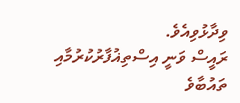ވިދާޅުވިއެވެ.
ރައީސް ވަނީ އިސްތިޣުފާރުކުރުމާއި ތައުބާވެ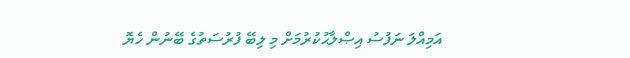އަމިއްލަ ނަފުސު އިޞްލާޙުކުރުމަށް މި ލިބޭ ފުރުސަތުގެ ބޭނުން ހެޔޮ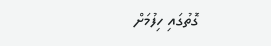ގޮތުގައި ހިފުމަށް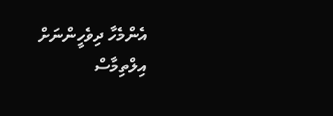އެންމެހާ ދިވެހީންނަށް އިލްތިމާސް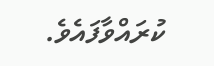ކުރައްވާފައެވެ.